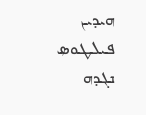ܗܝܕܝܢ ܦܝܠܛܘܤ ܢܓܕܗ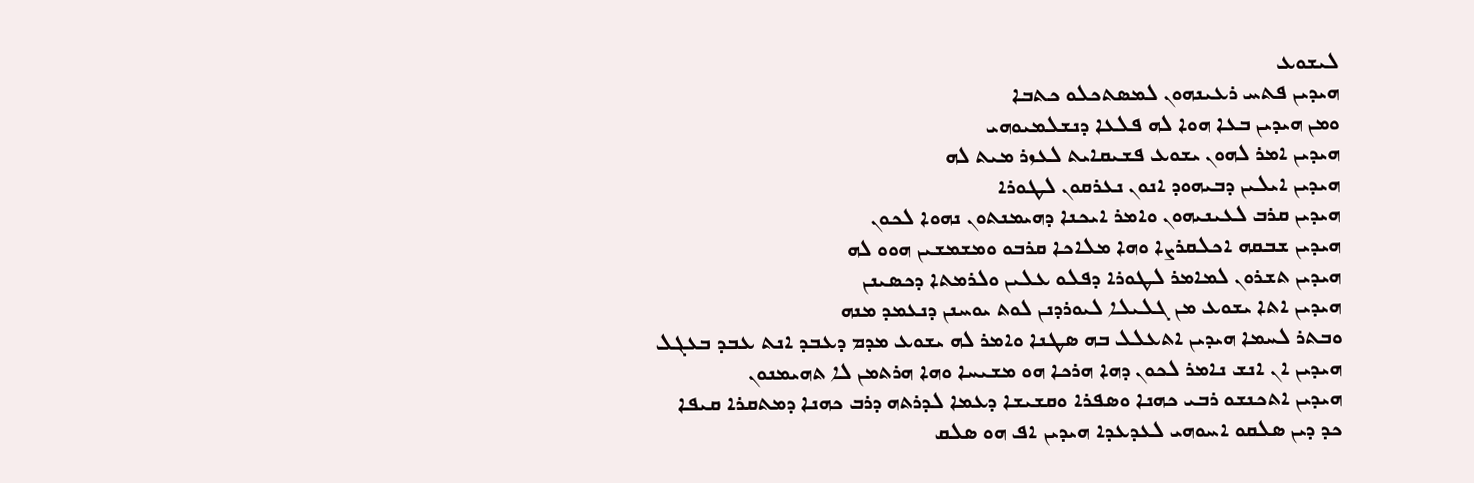ܠܝܫܘܥ
ܗܝܕܝܢ ܦܬܚ ܪܥܝܢܗܘܢ ܠܡܤܬܟܠܘ ܟܬܒܐ
ܘܡܢ ܗܝܕܝܢ ܒܥܐ ܗܘܐ ܠܗ ܦܠܥܐ ܕܢܫܠܡܝܘܗܝ
ܗܝܕܝܢ ܐܡܪ ܠܗܘܢ ܝܫܘܥ ܦܫܝܩܐܝܬ ܠܥܙܪ ܡܝܬ ܠܗ
ܗܝܕܝܢ ܐܝܠܝܢ ܕܒܝܗܘܕ ܐܢܘܢ ܢܥܪܩܘܢ ܠܛܘܪܐ
ܗܝܕܝܢ ܩܪܒ ܠܥܝܢܝܗܘܢ ܘܐܡܪ ܐܝܟܢܐ ܕܗܝܡܢܬܘܢ ܢܗܘܐ ܠܟܘܢ
ܗܝܕܝܢ ܫܒܩܗ ܐܟܠܩܪܨܐ ܘܗܐ ܡܠܐܟܐ ܩܪܒܘ ܘܡܫܡܫܝܢ ܗܘܘ ܠܗ
ܗܝܕܝܢ ܬܫܪܘܢ ܠܡܐܡܪ ܠܛܘܪܐ ܕܦܠܘ ܥܠܝܢ ܘܠܪܡܬܐ ܕܟܤܝܢܢ
ܗܝܕܝܢ ܐܬܐ ܝܫܘܥ ܡܢ ܓܠܝܠܐ ܠܝܘܪܕܢܢ ܠܘܬ ܝܘܚܢܢ ܕܢܥܡܕ ܡܢܗ
ܘܒܬܪ ܠܚܡܐ ܗܝܕܝܢ ܐܬܥܠܠ ܒܗ ܤܛܢܐ ܘܐܡܪ ܠܗ ܝܫܘܥ ܡܕܡ ܕܥܒܕ ܐܢܬ ܥܒܕ ܒܥܓܠ
ܗܝܕܝܢ ܐܢ ܐܢܫ ܢܐܡܪ ܠܟܘܢ ܕܗܐ ܗܪܟܐ ܗܘ ܡܫܝܚܐ ܘܗܐ ܗܪܬܡܢ ܠܐ ܬܗܝܡܢܘܢ
ܗܝܕܝܢ ܐܬܟܢܫܘ ܪܒܝ ܟܗܢܐ ܘܤܦܪܐ ܘܩܫܝܫܐ ܕܥܡܐ ܠܕܪܬܗ ܕܪܒ ܟܗܢܐ ܕܡܬܩܪܐ ܩܝܦܐ
ܟܕ ܕܝܢ ܤܠܩܘ ܐܚܘܗܝ ܠܥܕܥܕܐ ܗܝܕܝܢ ܐܦ ܗܘ ܤܠܩ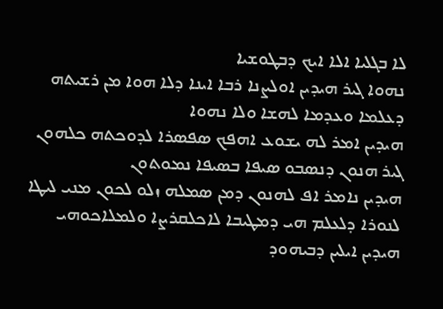ܠܐ ܒܓܠܝܐ ܐܠܐ ܐܝܟ ܕܒܛܘܫܝܐ
ܢܗܘܐ ܓܝܪ ܗܝܕܝܢ ܐܘܠܨܢܐ ܪܒܐ ܐܝܢܐ ܕܠܐ ܗܘܐ ܡܢ ܪܫܝܬܗ ܕܥܠܡܐ ܘܥܕܡܐ ܠܗܫܐ ܘܠܐ ܢܗܘܐ
ܗܝܕܝܢ ܐܡܪ ܠܗ ܝܫܘܥ ܐܗܦܟ ܤܦܤܪܐ ܠܕܘܟܬܗ ܟܠܗܘܢ ܓܝܪ ܗܢܘܢ ܕܢܤܒܘ ܤܝܦܐ ܒܤܝܦܐ ܢܡܘܬܘܢ
ܗܝܕܝܢ ܢܐܡܪ ܐܦ ܠܗܢܘܢ ܕܡܢ ܤܡܠܗ ܙܠܘ ܠܟܘܢ ܡܢܝ ܠܝܛܐ ܠܢܘܪܐ ܕܠܥܠܡ ܗܝ ܕܡܛܝܒܐ ܠܐܟܠܩܪܨܐ ܘܠܡܠܐܟܘܗܝ
ܗܝܕܝܢ ܐܝܠܝܢ ܕܒܝܗܘܕ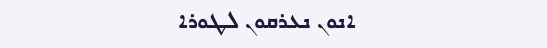ܐܢܘܢ ܢܥܪܩܘܢ ܠܛܘܪܐ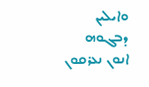ܘܐܝܠܝܢ ܕܒܓܘܗ ܐܢܘܢ ܢܥܪܩܘܢ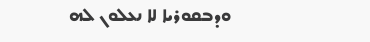ܘܕܒܩܘܪܝܐ ܠܐ ܢܥܠܘܢ ܠܗ